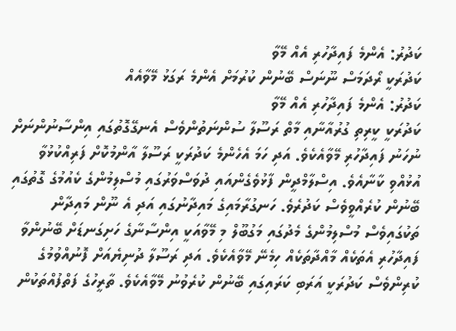ކަދުރު: އެންމެ ފައިދާހުރި އެއް މޭވާ
ކަދުރަކީ ރޯދަމަސް ނޫނަސް ބޭނުން ކުރުމަށް އެންމެ ރަގަޅު މޭވާއެއް
ކަދުރު: އެންމެ ފައިދާހުރި އެއް މޭވާ
ކަދުރަކީ ކީރިތި ގުރުއާނާއި މާތް ރަސޫލާ ސުންނަތުންވެސް އެނގޭގޮތުގައި އިންސާނުންނަށް ނުހަނު ފައިދާހުރި މޭވާއެކެވެ. އަދި ހަމަ އެހެންމެ ކަދުރަކީ ރަސޫލާ އާންމުކޮށް ފަރިއްކުޅުވާ އުޅުއްވި ކާނާއެވެ. އިސްލާމްދީން ފާޅުވެގެންއައި ދުވަސްވަރުގައި މުސްލިމުންގެ ކެއުމުގެ ގޮތުގައި ބޭނުން ކުރެއްވީވެސް ކަދުރެވެ. ހަނގުރާމައިގެ މައިދާނުގައި އަދި އެ ނޫން މައިދާން ތަކުގައިވެސް މުސްލިމުންގެ މެދުގައި މަގުބޫލް މި މޭވާއަކީ އިންސާނާގެ ހަށިގަނޑަށް ބޭނުންވާ ފައިދާހުރި އެތަކެއް މާއްދާތަކެއް ހިމެނޭ މޭވާއެކެވެ. އަދި ރަސޫލާ ދުނިޔެއަށް ފޮނުއްވުމުގެ ކުރިންވެސް ކަދުރަކީ އަރަބި ކަރައިގައި ބޭނުން ކުރެވުނު މޭވާއެކެވެ. ތާރީހުގެ ފަތްފުއްތަކުން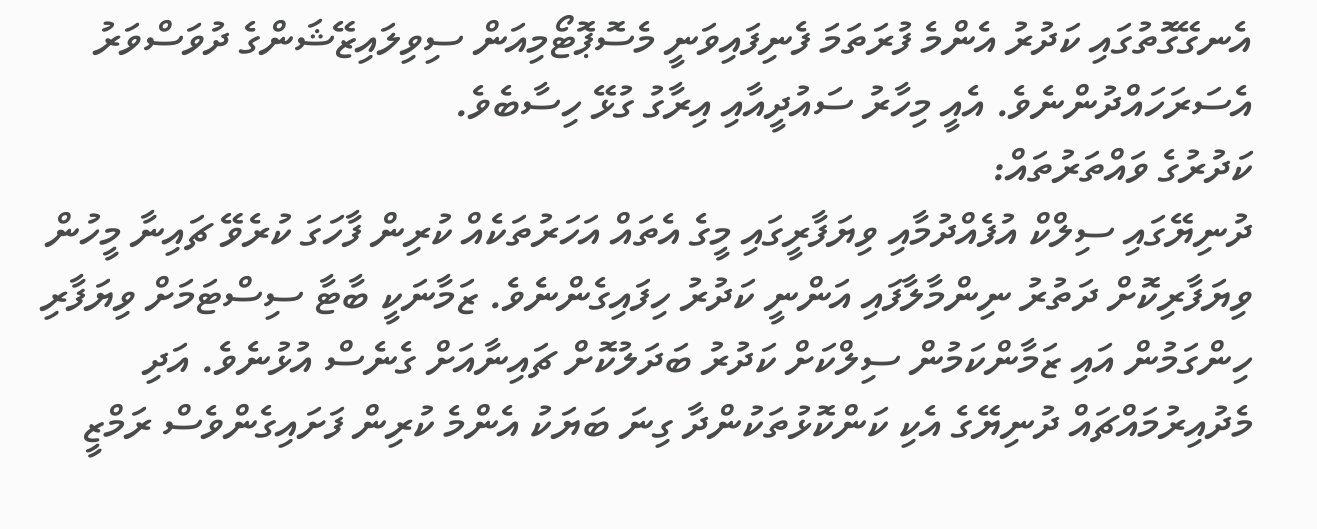އެނގޭގޮތުގައި ކަދުރު އެންމެ ފުރަތަމަ ފެނިފައިވަނީ މެސޮޕޮޓޯމިއަން ސިވިލައިޒޭޝަންގެ ދުވަސްވަރު އެސަރަހައްދުންނެވެ. އެއީ މިހާރު ސައުދީއާއި އިރާގު ގުޅޭ ހިސާބެވެ.
ކަދުރުގެ ވައްތަރުތައް:
ދުނިޔޭގައި ސިލްކް އުފެއްދުމާއި ވިޔަފާރީގައި މީގެ އެތައް އަހަރުތަކެއް ކުރިން ފާހަގަ ކުރެވޭ ޗައިނާ މީހުން ވިޔަފާރިކޮށް ދަތުރު ނިންމާލާފައި އަންނީ ކަދުރު ހިފައިގެންނެވެ. ޒަމާނަކީ ބާޓާ ސިސްޓަމަށް ވިޔަފާރި ހިންގަމުން އައި ޒަމާންކަމުން ސިލްކަށް ކަދުރު ބަދަލުކޮށް ޗައިނާއަށް ގެނެސް އުޅުނެވެ. އަދި މެދުއިރުމައްޗައް ދުނިޔޭގެ އެކި ކަންކޮޅުތަކުންދާ ގިނަ ބަޔަކު އެންމެ ކުރިން ފަށައިގެންވެސް ރަމްޒީ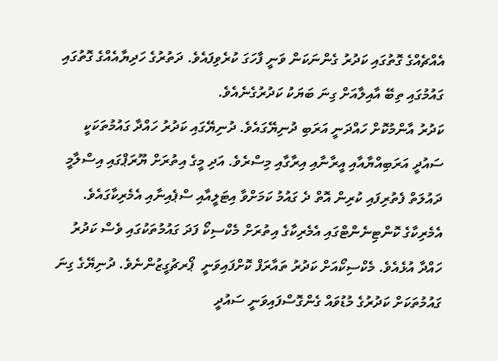އެއްޗެއްގެ ގޮތުގައި ކަދުރު ގެންނަކަން ވަނީ ފާހަގަ ކުރެވިފައެވެ. ދަތުރުގެ ހަދިޔާއެއްގެ ގޮތުގައި ގައުމުގައި ތިބޭ އާއިލާއަށް ގިނަ ބަޔަކު ކަދުރުގެނެއެވެ.
ކަދުރު އާންމުކޮށް ހައްދަނީ އަރަބި ދުނިޔޭގައެވެ. ދުނިޔޭގައި ކަދުރު ހައްދާ ގައުމުތަކަކީ ސައުދީ އަރަބިއްޔާއާއި އީރާނާއި އިރާގާއި މިސްރެވެ. އަދި މީގެ އިތުރަށް ޔޫރަޕްގައި އިސްލާމީ ދައުލަތް ފެތުރިފައި ކުރިން އޮތް ދެ ގައުމު ކަމަށްވާ އިޓަލީއާއި ސްޕެއިނާއި އެމެރިކާގައެވެ. އެމެރިކާގެ ކޮންޓިނެންޓްގައި އެމެރިކާގެ އިތުރަށް މެކްސިކޯ ފަދަ ގައުމުތަކުގައި ވެސް ކަދުރު ހައްދާ އުޅެއެވެ. މެކްސިކޯއަށް ކަދުރު ތައާރަފް ކޮށްފައިވަނީ  ޕޯރޗުގީޒުންނެވެ. ދުނިޔޭގެ ގިނަ ގައުމުތަކަށް ކަދުރުގެ މުޑުވައް ގެންގޮސްފައިވަނީ ސައުދީ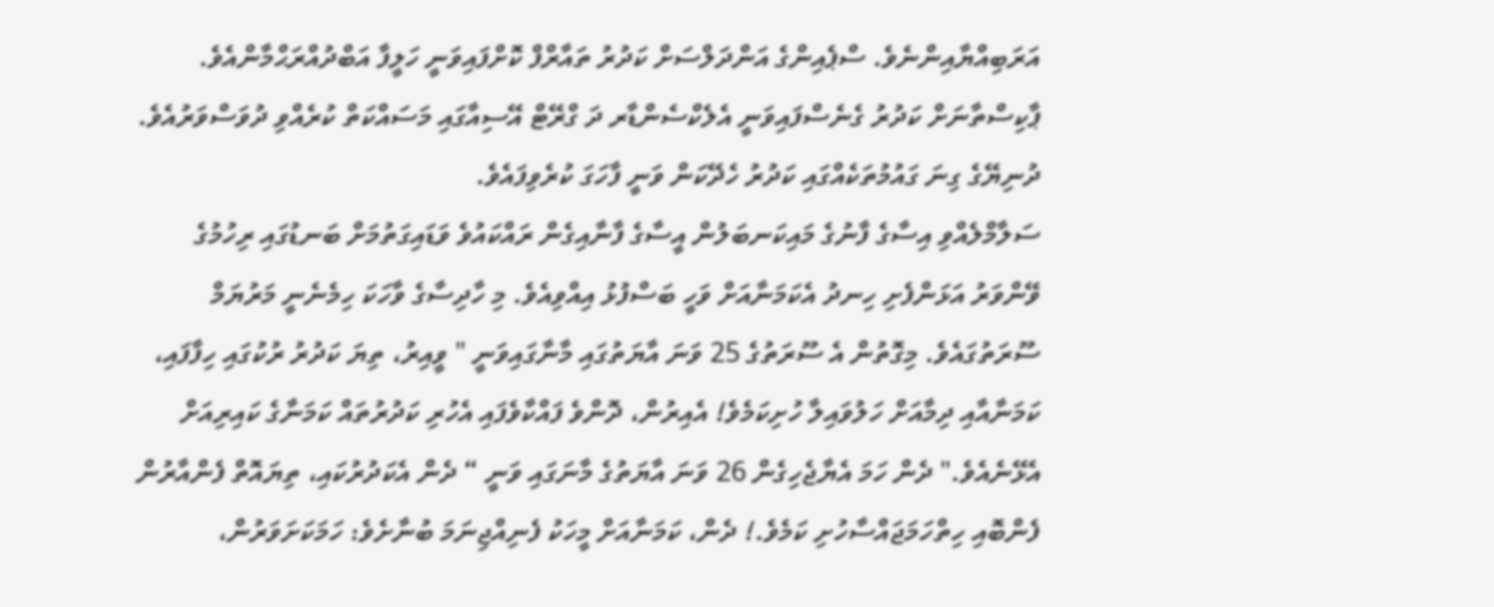އަރަބިއްޔާއިންނެވެ. ސްޕެއިންގެ އަންދަލްސަށް ކަދުރު ތައާރްފް ކޮށްފައިވަނީ ހަލީފާ އަބްދުއްރަޙްމާންއެވެ. ޕާކިސްތާނަށް ކަދުރު ގެނެސްފައިވަނީ އެލެކްސެންޑާރ ދަ ގްރޭޓް އޭސިއާގައި މަސައްކަތް ކުރެއްވި ދުވަސްވަރުއެވެ. ދުނިޔޭގެ ގިނަ ގައުމުތަކެއްގައި ކަދުރު ހެދޭކަން ވަނީ ފާހަގަ ކުރެވިފައެވެ.
ސަލާމްލެއްވި އިސާގެ ފާނުގެ މައިކަނބަލުން އީސާގެ ފާނާއިގެން ރައްކައުވެ ވަޑައިގަތުމަށް ބަނޑުގައި ރިހުމުގެ ވޭންވަރު އަޅަންފެށި ހިނދު އެކަމަނާއަށް ވަހީ ބަސްފުޅު އިއްވިއެވެ. މި ހާދިސާގެ ވާހަކަ ހިމެނެނީ މަރުޔަމް ސޫރަތުގައެވެ. މިގޮތުން އެ ސޫރަތުގެ 25 ވަނަ އާޔަތުގައި މާނާގައިވަނީ " ވީއިރު، ތިޔަ ކަދުރު ރުކުގައި ހިފާފައި، ކަމަނާއާއި ދިމާއަށް ހަލުވައިލާ ހުށިކަމެވެ! އެއިރުން، ދޮންވެ ފައްކާވެފައި އެހުރި ކަދުރުތައް ކަމަނާގެ ކައިރިއަށް އެޅޭނެއެވެ." ދެން ހަމަ އެޔާޖެހިގެން 26 ވަނަ އާޔަތުގެ މާނަގައި ވަނީ “ ދެން އެކަދުރުކައި، ތިޔައޮތް ފެންއާރުން ފެންބޮއި ހިތްހަމަޖައްސާހުށި ކަމެވެ.! ދެން، ކަމަނާއަށް މީހަކު ފެނިއްޖިނަމަ ބުނާށެވެ: ހަމަކަށަވަރުން،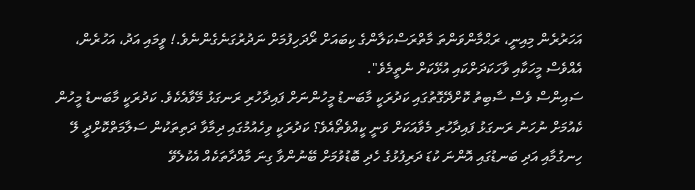އަހަރުރެން މިއިނީ، ރަޙްމާންވަންތަ މާތްރަސްކަލާންގެ ކިބައަށް ރޯދަހިފުމަށް ނަދުރުގަނެގެންނެވެ.! ވީމައި އަދު، އަހުރެން، އެއްވެސް މީހަކާއި ވާހަކަދަށްކައި އުޅޭކަށް ނެތީމެވެ".
ސައިންސް ވެސް ސާބިތު ކޮށްދޭގޮތުގައި ކަދުރަކީ މާބަނޑު މީހުންނަށް ފައިދާހުރި ރަނގަޅު މޭވާއެކެވެ. ކަދުރަކީ މާބަނޑު މީހުން ކެއުމަށް ނުހަނު ރަނގަޅު ފައިދާހުރި މެވާއަކަށް ވަނީ ކީއްވެތޯއެވެ؟ ކަދުރަކީ ވިހެއުމުގައި ދިމާވާ ދަތިތަކުން ސަލާމަތްކޮށްދީ ލޭ ހިނގުމާއި އަދި ބަނޑުގައި އޮންނަ ކުޑަ ދަރިފުޅުގެ ހެދި ބޮޑުވުމަށް ބޭނުންވާ ގިނަ މާއްދާތަކެއް އެކުލެވޭ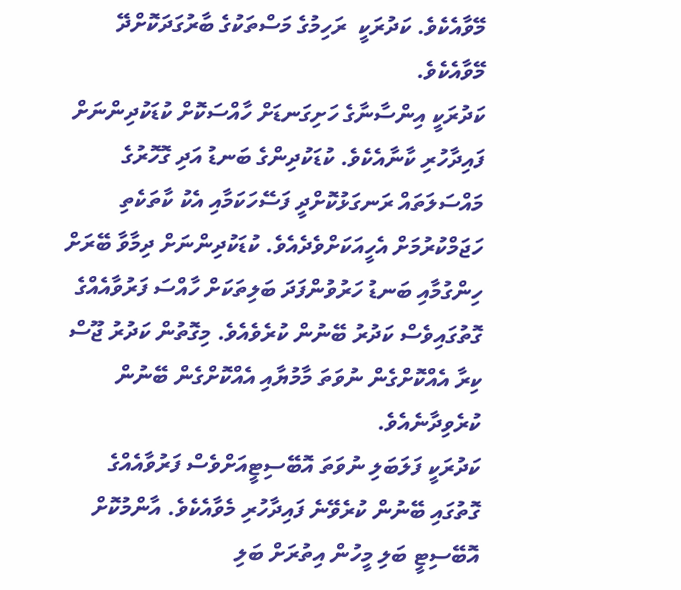މޭވާއެކެވެ. ކަދުރަކީ  ރަހިމުގެ މަސްތަކުގެ ބާރުގަދަކޮށްދޭ މޭވާއެކެވެ.
ކަދުރަކީ އިންސާނާގެ ހަށިގަނޑަށް ހާއްސަކޮށް ކުޑަކުދިންނަށް ފައިދާހުރި ކާނާއެކެވެ. ކުޑަކުދިންގެ ބަނޑު އަދި ގޮހޮރުގެ މައްސަލަތައް ރަނގަޅުކޮށްދީ ފަސޭހަކަމާއި އެކު ކާތަކެތި ހަޖަމްކުރުމަށް އެހީއަކަށްވެދެއެވެ. ކުޑަކުދިންނަށް ދިމާވާ ބޭރަށް ހިންގުމާއި ބަނޑު ހަރުވުންފަދަ ބަލިތަކަށް ހާއްސަ ފަރުވާއެއްގެ ގޮތުގައިވެސް ކަދުރު ބޭނުން ކުރެވެއެވެ. މިގޮތުން ކަދުރު ޖޫސް ކިރާ އެއްކޮށްގެން ނުވަތަ މާމުޔާއި އެއްކޮށްގެން ބޭނުން ކުރެވިދާނެއެވެ.
ކަދުރަކީ ފަލަބަލި ނުވަތަ އޮބޭސިޓީއަށްވެސް ފަރުވާއެއްގެ ގޮތުގައި ބޭނުން ކުރެވޭނެ ފައިދާހުރި މެވާއެކެވެ. އާންމުކޮށް އޮބޭސިޓީ ބަލި މީހުން އިތުރަށް ބަލި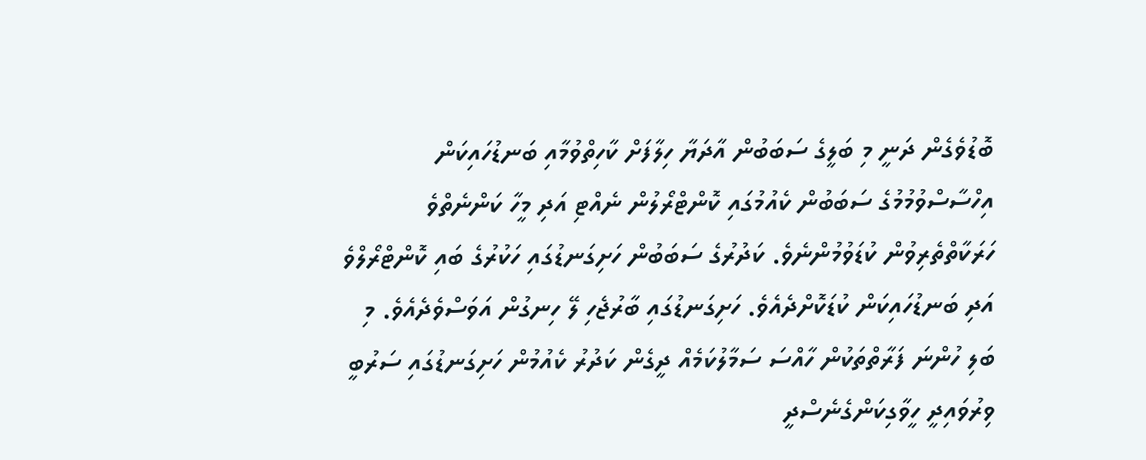ބޮޑުވެގެން ދަނީ މި ބަލީގެ ސަބަބުން އާދަޔާ ހިލާފަށް ކާހިތްވުމާއި ބަނޑުހައިކަން އިހްސާސްވުމުމުގެ ސަބަބުން ކެއުމުގައި ކޮންޓްރޯލުން ނެއްޓި އަދި މީހާ ކަންނެތްވެ ހަރަކާތްތެރިވުން ކުޑަވުމުންނެވެ. ކަދުރުގެ ސަބަބުން ހަށިގަނޑުގައި ހަކުރުގެ ބައި ކޮންޓްރޯލްވެ އަދި ބަނޑުހައިކަން ކުޑަކޮށްދެއެވެ. ހަށިގަނޑުގައި ބާރުޖެހި ލޭ ހިނގުން އަވަސްވެދެއެވެ. މި ބަލި ހުންނަ ފަރާތްތަކުން ހާއްސަ ސަމާލުކަމެއް ދީގެން ކަދުރު ކެއުމުން ހަށިގަނޑުގައި ސަރުބީ ވިރުވައިދީ ހީވާގިކަންގެނެސްދީ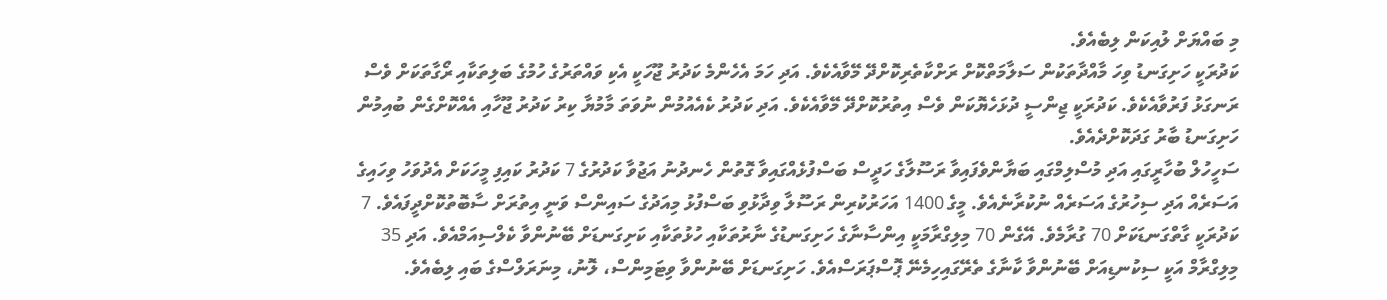މި ބައްޔަށް ލުއިކަން ލިބެއެވެ.
ކަދުރަކީ ހަށިގަނޑު ވިހަ މާއްދާތަކުން ސަލާމަތްކޮށް ރަށްކާތެރިކޮށްދޭ މޭވާއެކެވެ. އަދި ހަމަ އެހެންމެ ކަދުރު ޖޫހަކީ އެކި ވައްތަރުގެ ހުމުގެ ބަލިތަކާއި ރޯގާތަކަށް ވެސް ރަނގަޅު ފަރުވާއެކެވެ. ކަދުރަކީ ޖިންސީ ދުޅަހެޔޮކަން ވެސް އިތުރުކޮށްދޭ މޭވާއެކެވެ. އަދި ކަދުރު ކެއެއުމުން ނުވަތަ މާމުޔާ ކިރު ކަދުރު ޖޫހާއި އެއްކޮށްގެން ބުއިމުން ހަށިގަނޑު ބާރު ގަދަކޮށްދެއެވެ.
ސަހީހުލް ބުހާރީގައި އަދި މުސްލިމްގައި ބަޔާންވެފައިވާ ރަސޫލާގެ ހަދީސް ބަސްފުޅެއްގައިވާ ގޮތުން ހެނދުނު އަޖުވާ ކަދުރުގެ 7 ކަދުރު ކައިފި މީހަކަށް އެދުވަހު ވިހައިގެ އަސަރެއް އަދި ސިހުރުގެ އަސަރެއް ނުކުރާނެއެވެ. މީގެ 1400 އަހަރުކުރިން ރަސޫލާ ވިދާޅުވި ބަސްފުޅު މިއަދުގެ ސައިންސް ވަނީ އިތުރަށް ސާބޮތުކޮށްދީފައެވެ. 7 ކަދުރަކީ ގާތްގަނޑަކަށް 70 ގުރާމެވެ. އޭގެން 70 މިލިގްރާމަކީ އިންސާނާގެ ހަށިގަނޑުގެ ނާރުތަކާއި ހުޅުތަކާއި ކަށިގަނޑަށް ބޭނުންވާ ކެލްސިއަމްއެވެ. އަދި 35 މިލިގްރާމް އަކީ ސިކުނޑިއަށް ބޭނުންވާ ކާނާގެ ތެރޭގައިހިމެނޭ ޕޮސްޕަރަސްއެވެ. ހަށިގަނޑަށް ބޭނުންވާ ވިޓަމިންސް، ލޮނު، މިނަރަލްސްގެ ބައި ލިބެއެވެ.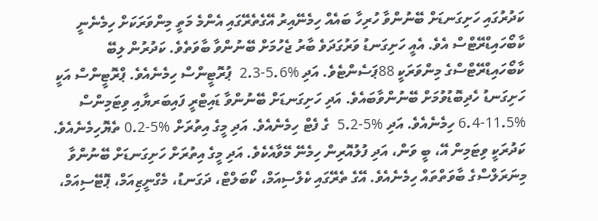ކަދުރުގައި ހަށިގަނޑަށް ބޭނުންވާ ހުރިހާ ބައެއް ހިމެނޭއިރު އޭގެތެރޭގައި އެންމެ މަތީ މިންވަރަކަށް ހިމެނެނީ ކާބޯހައިޑްރޭޓްސް އެވެ. އެއީ ހަށިގަނޑު ވަރުގަދަވެ ބާރު ޖެހުމަށް ބޭނުންވާ ބާވަތެވެ. ކަދުރުން ލިބޭ ކާބޯހައިޑްރޭޓްސްގެ މިންވަރަކީ 88ޕަސެންޓެވެ. އަދި %5.6-2.3  ޕުރޮޓީންސް ހިމެނެއެވެ. ޕްރޮޓީންސް އަކީ ހަށިގަނޑު ހެދިބޮޑުވުމަށް ބޭނުންވާބައެވެ. އަދި ހަށިގަނޑަށް ބޭނުންވާ ޑައިޓްރީ ފައިބަރޔާއި ވިޓަމިންސް %11.5-6.4 ހިމެނެއެވެ. އަދި %5-5.2  ގެ ފެޓް ހިމެނެއެވެ. އަދި މީގެ އިތުރަށް %5-0.2 ތެޔޮހިމެނެއެވެ.
ކަދުރަކީ ވިޓަމިން އޭ، ބީ ވަން، އަދި ފުލުއޮރިން ހިމެނޭ މޭވާއެކެވެ. އަދި މީގެ އިތުރަށް ހަށިގަނޑަށް ބޭނުންވާ މިނަރަލްސްގެ ބާވަތްތައް ހިމެނެއެވެ. އޭގެ ތެރޭގައި ކެލްސިއަމް، ކޯބަލްޓް، ދަގަނޑު، މެގްނީޒިއަމް، ޕޮޓޭސިއަމް،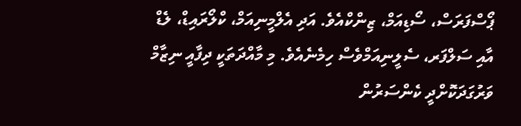ޕޯސްފަރަސް، ސޯޑިއަމް، ޒިންކްއެވެ. އަދި އެލްމީނިއަމް، ކްލޯރައިޑް، ލެޑް އާއި ސަލްފަރ، ސެލީނިއަމްވެސް ހިމެނެއެވެ. މި މާއްދަތަކީ ދިފާއީ ނިޒާމް ވަރުގަދަކޮށްދީ ކެންސަރުން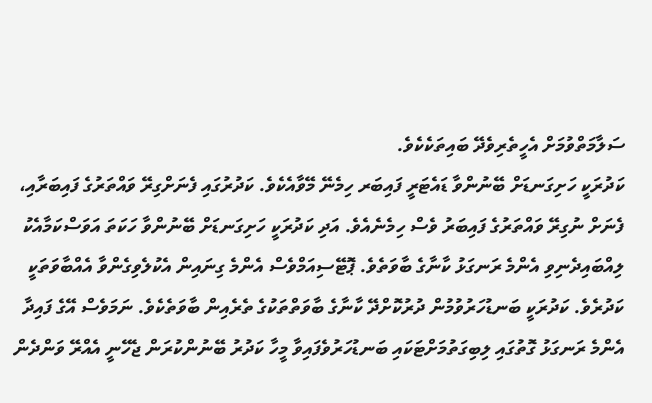ސަލާމަތްވުމަށް އެހީތެރިވެދޭ ބައިތަކެކެވެ.
ކަދުރަކީ ހަށިގަނޑަށް ބޭނުންވާ ޑައެޓަރީ ފައިބަރ ހިމެނޭ މޭވާއެކެވެ. ކަދުރުގައި ފެނަށްގިރޭ ވައްތަރުގެ ފައިބަރާއި، ފެނަށް ނުގިރޭ ވައްތަރުގެ ފައިބަރު ވެސް ހިމެނެއެވެ. އަދި ކަދުރަކީ ހަށިގަނޑަށް ބޭނުންވާ ހަކަތަ އަވަސްކަމާއެކު ލިއްބައިދެނިވި އެންމެ ރަނގަޅު ކާނާގެ ބާވަތެވެ. ޕޮޓޭސިއަމްވެސް އެންމެ ގިނައިން އެކުލެވިގެންވާ އެއްބާވަތަކީ ކަދުރެވެ. ކަދުރަކީ ބަނޑުހަރުވުމުން ދުރުކޮށްދޭ ކާނާގެ ބާވަތްތަކުގެ ތެރެއިން ބާވަތެކެވެ. ނަމަވެސް އޭގެ ފައިދާ އެންމެ ރަނގަޅު ގޮތުގައި ލިބިގަތުމަށްޓަކައި ބަނޑުހަރުވެފައިވާ މީހާ ކަދުރު ބޭނުންކުރަން ޖެހޭނީ އެއްރޭ ވަންދެން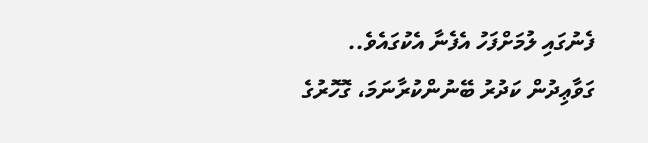ފެނުގައި ލުމަށްފަހު އެފެނާ އެކުގައެވެ..
ގަވާޢިދުން ކަދުރު ބޭނުންކުރާނަމަ، ގޮހޮރުގެ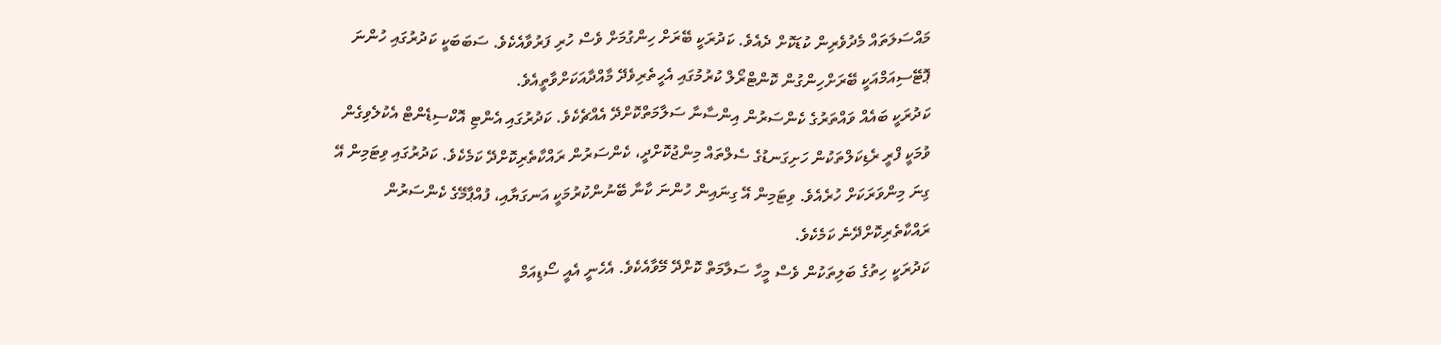މައްސަލަތައް މެދުވެރިން ކުޑަކޮށް ދެއެވެ. ކަދުރަކީ ބޭރަށް ހިންގުމަށް ވެސް ހުރި ފަރުވާއެކެވެ. ސަބަބަކީ ކަދުރުގައި ހުންނަ ޕޮޓޭސިއަމްއަކީ ބޭރަށްހިންގުން ކޮންޓްރޯލް ކުރުމުގައި އެހީތެރިވެދޭ މާއްދާއަކަށްވާތީއެވެ.
ކަދުރަކީ ބައެއް ވައްތަރުގެ ކެންސަރުން އިންސާނާ ސަލާމަތްކޮށްދޭ އެއްޗެކެވެ. ކަދުރުގައި އެންޓި އޮކްސިޑެންޓް އެކުލެވިގެން ވުމަކީ ފްރީ ރެޑިކަލްތަކުން ހަށިގަނޑުގެ ސެލްތައް މިންޖުކޮށްދީ، ކެންސަރުން ރައްކާތެރިކޮށްދޭ ކަމެކެވެ. ކަދުރުގައި ވިޓަމިން އޭ ގިނަ މިންވަރަކަށް ހުރެއެވެ. ވިޓަމިން އޭ ގިނައިން ހުންނަ ކާނާ ބޭނުންކުރުމަކީ އަނގަޔާއި، ފުއްޕާމޭގެ ކެންސަރުން ރައްކާތެރިކޮށްދޭނެ ކަމެކެވެ.
ކަދުރަކީ ހިތުގެ ބަލިތަކުން ވެސް މީހާ ސަލާމަތް ކޮށްދޭ މޭވާއެކެވެ. އެހެނީ އެއީ ސޯޑިއަމް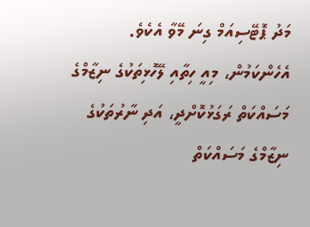މަދު ޕޮޓޭސިއަމް ގިނަ މޭވާ އެކެވެ. އެހެންކަމުން، މިއީ ހިތާއި ލޭހޮޅިތަކުގެ ނިޒާމްގެ މަސައްކަތް ރަގަޅުކޮށްދީ، އަދި ނާރުތަކުގެ ނިޒާމްގެ މަސައްކަތް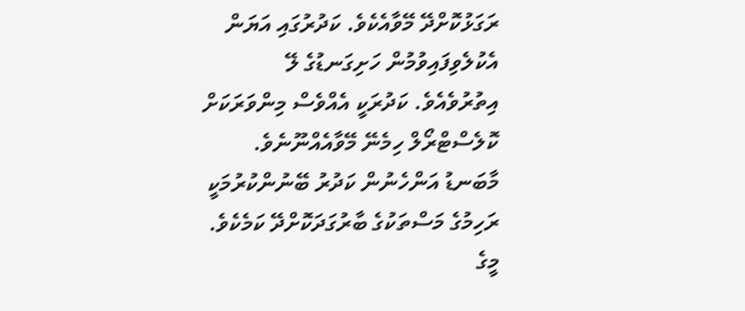ރަގަޅުކޮށްދޭ މޭވާއެކެވެ. ކަދުރުގައި އަޔަން އެކުލެވިފައިވުމުން ހަށިގަނޑުގެ ލޭ އިތުރުވެއެވެ. ކަދުރަކީ އެއްވެސް މިންވަރަކަށް ކޮލެސްޓްރޯލް ހިމެނޭ މޭވާއެއްނޫނެވެ.
މާބަނޑު އަންހެނުން ކަދުރު ބޭނުންކުރުމަކީ ރަހިމުގެ މަސްތަކުގެ ބާރުގަދަކޮށްދޭ ކަމެކެވެ. މީގެ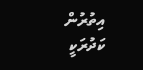އިތުރުން ކަދުރަކީ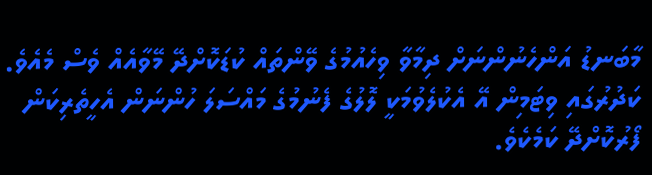މާބަނޑު އަންހެނުންނަށް ދިމާވާ ވިހެއުމުގެ ވޭންތައް ކުޑަކޮށްދޭ މޭވާއެއް ވެސް މެއެވެ.
ކަދުރުގައި ވިޓަމިން އޭ އެކުލެވުމަކީ ލޮލުގެ ފެނުމުގެ މައްސަލަ ހުންނަން އެހީތެރިކަން ފޯރުކޮށްދޭ ކަމެކެވެ.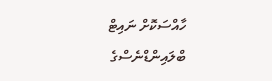ހާއްސަކޮށް ނައިޓް ބްލައިންޑްނެސްގެ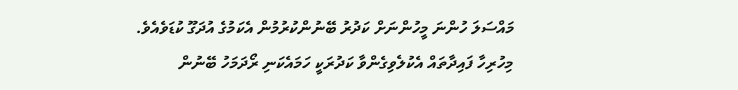މައްސަލަ ހުންނަ މީހުންނަށް ކަދުރު ބޭނުންކުރުމުން އެކަމުގެ އުދަގޫ ކުޑަވެއެވެ.
މިހުރިހާ ފައިދާތައް އެކުލެވިގެންވާ ކަދުރަކީ ހަމައެކަނި ރޯދަމަހު ބޭނުން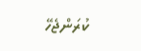ކުރަންޖެހޭ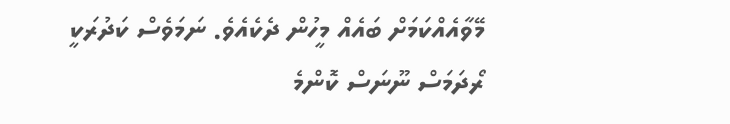މޭވާއެއްކަމަށް ބައެއް މީހުން ދެކެއެވެ. ނަމަވެސް ކަދުރަކީ ރޯދަމަސް ނޫނަސް ކޮންމެ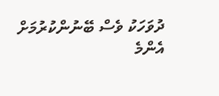ދުވަހަކު ވެސް ބޭނުންކުރުމަށް އެންމެ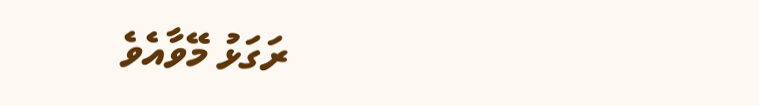ރަގަޅު މޭވާއެވެ